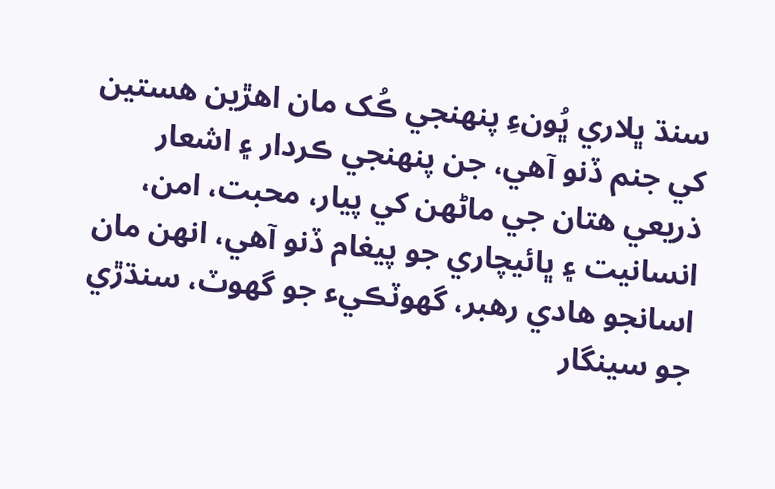سنڌ ڀلاري ڀُونءِ پنهنجي ڪُک مان اهڙين هستين کي جنم ڏنو آھي، جن پنهنجي ڪردار ۽ اشعار ذريعي هتان جي ماڻهن کي پيار، محبت، امن، انسانيت ۽ ڀائيچاري جو پيغام ڏنو آھي، انهن مان اسانجو هادي رهبر، گهوٽڪيء جو گهوٽ، سنڌڙي جو سينگار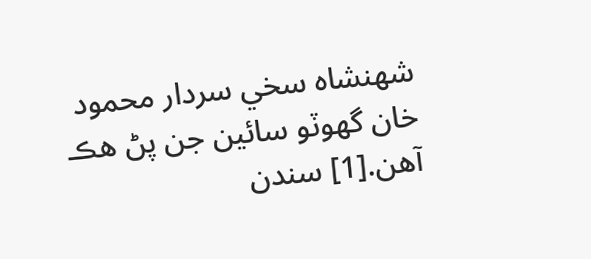شھنشاه سخي سردار محمود خان گهوٽو سائين جن پڻ ھڪ آھن.[1] سندن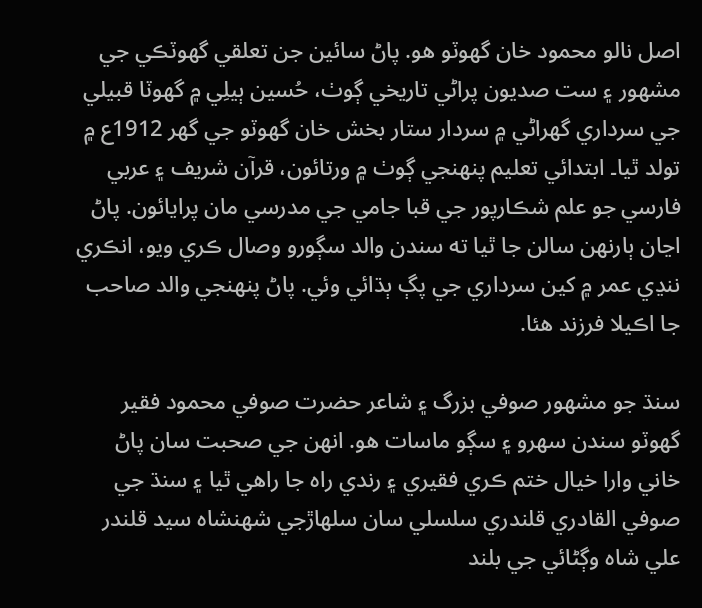اصل نالو محمود خان گھوٽو ھو. پاڻ سائين جن تعلقي گهوٽڪي جي مشھور ۽ ست صديون پراڻي تاريخي ڳوٺ، حُسين ٻيلِي ۾ گهوٽا قبيلي جي سرداري گھراڻي ۾ سردار ستار بخش خان گهوٽو جي گهر 1912ع ۾ تولد ٿيا۔ ابتدائي تعليم پنهنجي ڳوٺ ۾ ورتائون، قرآن شريف ۽ عربي فارسي جو علم شڪارپور جي قبا جامي جي مدرسي مان پرايائون. پاڻ اڃان ٻارنھن سالن جا ٿيا ته سندن والد سڳورو وصال ڪري ويو، انڪري ننڍي عمر ۾ کين سرداري جي پڳ ٻڌائي وئي. پاڻ پنهنجي والد صاحب جا اڪيلا فرزند هئا.

سنڌ جو مشھور صوفي بزرگ ۽ شاعر حضرت صوفي محمود فقير گهوٽو سندن سهرو ۽ سڳو ماسات هو. انهن جي صحبت سان پاڻ خاني وارا خيال ختم ڪري فقيري ۽ رندي راه جا راهي ٿيا ۽ سنڌ جي صوفي القادري قلندري سلسلي سان سلهاڙجي شھنشاه سيد قلندر علي شاه وڳڻائي جي بلند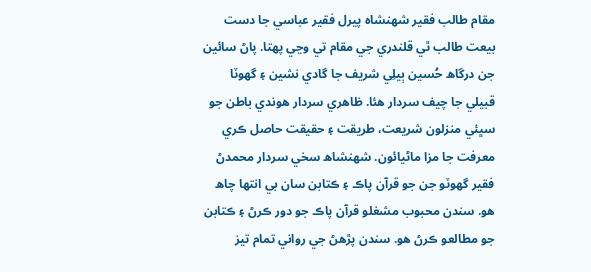مقام طالب فقير شھنشاه پيرل فقير عباسي جا دست بيعت طالب ٿي قلندري جي مقام تي وڃي پهتا. پاڻ سائين جن درگاھ حُسين ٻيلِي شريف جا گادي نشين ۽ گھوٽا قبيلي جا چيف سردار ھئا. ظاھري سردار ھوندي باطن جو سڀئي منزلون شريعت، طريقت ۽ حقيقت حاصل ڪري معرفت جا مزا ماڻيائون. شھنشاھ سخي سردار محمدڻ فقير گھوٽو جن جو قرآن پاڪ ۽ ڪتابن سان بي انتھا چاھ ھو. سندن محبوب مشغلو قرآن پاڪ جو دور ڪرڻ ۽ ڪتابن جو مطالعو ڪرڻ ھو. سندن پڙھڻ جي رواني تمام تيز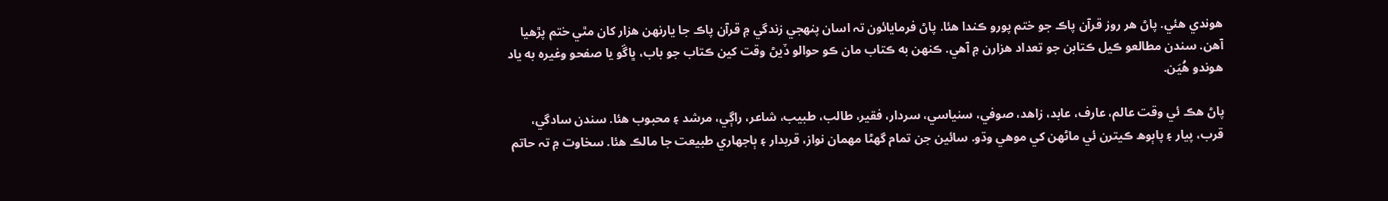ھوندي ھئي. پاڻ ھر روز قرآن پاڪ جو ختم پورو ڪندا هئا. پاڻ فرمايائون تہ اسان پنهجي زندگي ۾ قرآن پاڪ جا يارنهن هزار کان مٿي ختم پڙھيا آھن. سندن مطالعو ڪيل ڪتابن جو تعداد ھزارن ۾ آھي. ڪنھن به ڪتاب مان ڪو حوالو ڏيڻ وقت کين ڪتاب جو باب، ڀاڱو يا صفحو وغيره به ياد ھوندو ھُيَن.

پاڻ ھڪ ئي وقت عالم، عارف، عابد، زاھد، صوفي، سنياسي، سردار، فقير، طالب، طبيب، شاعر، راڳي، مرشد ۽ محبوب ھئا. سندن سادگي، قرب، پيار ۽ پاٻوھ ڪيترن ئي ماڻھن کي موھي وڌو. سائين جن تمام گهڻا مهمان نواز، قربدار ۽ ٻاجهاري طبيعت جا مالڪ هئا. سخاوت ۾ تہ حاتم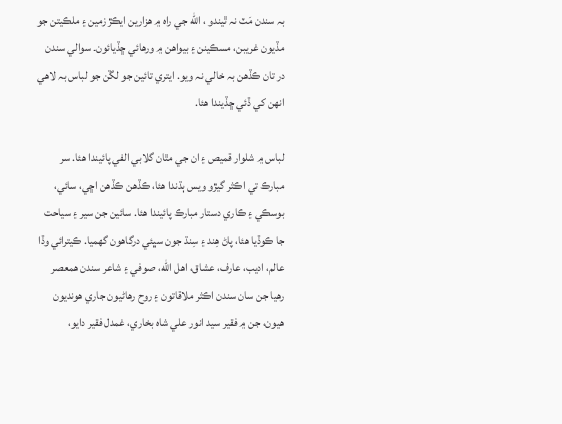بہ سندن مَٽ نہ ٿيندو ، الله جي راه ۾ هزارين ايڪڙ زمين ۽ ملڪيتن جو مڏيون غريبن، مسڪينن ۽ بيواهن ۾ ورهائي ڇڏيائون۔ سوالي سندن در تان ڪڏهن بہ خالي نہ ويو. ايتري تائين جو لڱن جو لباس بہ لاهي انهن کي ڏئي ڇڏيندا هئا.

لباس ۾ شلوار قميص ۽ ان جي مٿان گلابي الفي پائيندا هئا. سر مبارڪ تي اڪثر گيڙو ويس ٻڌندا هئا، ڪڏهن ڪڏهن اڇي، سائي، بوسڪي ۽ ڪاري دستار مبارڪ پائيندا هئا. سائين جن سير ۽ سياحت جا ڪوڏيا ھئا، پاڻ هِند ۽ سِنڌ جون سڀئي درگاهون گهميا. ڪيترائي وڏا عالم، اديب، عارف، عشاق، اهل الله، صوفي ۽ شاعر سندن همعصر رهيا جن سان سندن اڪثر ملاقاتون ۽ روح رهاڻيون جاري هونديون هيون، جن ۾ فقير سيد انور علي شاه بخاري، غمدل فقير دايو،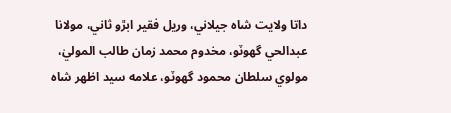داتا ولايت شاه جيلاني، وريل فقير ابڙو ثاني، مولانا عبدالحي گھوٽو، مخدوم محمد زمان طالب الموليٰ، مولوي سلطان محمود گھوٽو، علامه سيد اظھر شاه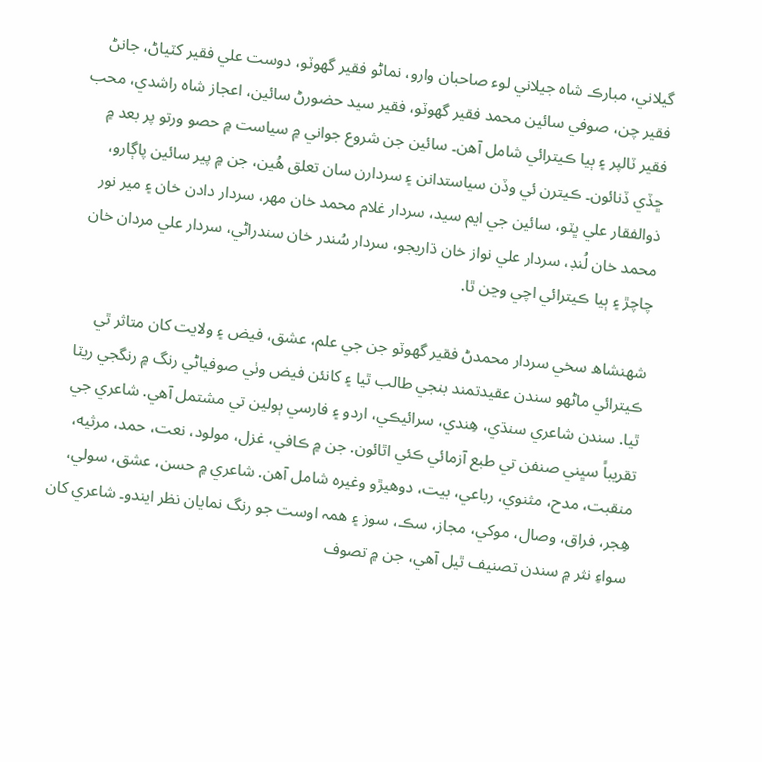گيلاني، مبارڪ شاه جيلاني لوء صاحبان وارو، نماڻو فقير گهوٽو، دوست علي فقير کٽياڻ، جانڻ فقير چن، صوفي سائين محمد فقير گهوٽو، فقير سيد حضورڻ سائين، اعجاز شاه راشدي، محب فقير ٽالپر ۽ ٻيا ڪيترائي شامل آھن۔ سائين جن شروع جواني ۾ سياست ۾ حصو ورتو پر بعد ۾ ڇڏي ڏنائون۔ ڪيترن ئي وڏن سياستدانن ۽ سردارن سان تعلق هُين، جن ۾ پير سائين پاڳارو، ذوالفقار علي ڀٽو، سائين جي ايم سيد، سردار غلام محمد خان مهر، سردار دادن خان ۽ مير نور محمد خان لُنڊ، سردار علي نواز خان ڌاريجو، سردار سُندر خان سندراڻي، سردار علي مردان خان چاچڙ ۽ ٻيا ڪيترائي اچي وڃن ٿا.

شھنشاھ سخي سردار محمدڻ فقير گھوٽو جن جي علم، عشق، فيض ۽ ولايت کان متاثر ٿي ڪيترائي ماڻھو سندن عقيدتمند بنجي طالب ٿيا ۽ کانئن فيض وٺي صوفياڻي رنگ ۾ رنگجي ريٽا ٿيا. سندن شاعري سنڌي، هِندي، سرائیڪي، اردو ۽ فارسي ٻولين تي مشتمل آھي. شاعري جي تقريباً سڀني صنفن تي طبع آزمائي ڪئي اٿائون. جن ۾ ڪافي، غزل، مولود، نعت، حمد، مرثيه، منقبت، مدح، مثنوي، رباعي، بيت، دوھيڙو وغيره شامل آھن. شاعري ۾ حسن، عشق، سولي، هِجر، فراق، وصال، موکي، مجاز، سڪ، سوز ۽ ھمہ اوست جو رنگ نمايان نظر ايندو۔ شاعري کان سواءِ نثر ۾ سندن تصنيف ٿيل آھي، جن ۾ تصوف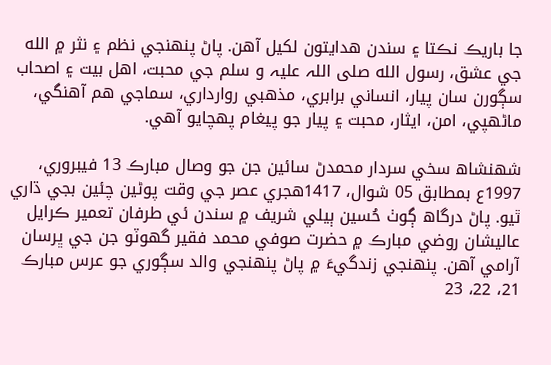جا باريڪ نڪتا ۽ سندن ھدايتون لکيل آھن. پاڻ پنھنجي نظم ۽ نثر ۾ الله جي عشق، رسول الله صلی اللہ علیہ و سلم جي محبت، اھل بيت ۽ اصحاب سڳورن سان پيار، انساني برابري، مذھبي روارداري، سماجي ھم آھنگي، ماڻھپي، امن، ايثار، محبت ۽ پيار جو پيغام پھچايو آھي.

شھنشاھ سخي سردار محمدڻ سائين جن جو وصال مبارڪ 13 فيبروري، 1997ع بمطابق 05 شوال، 1417ھجري عصر جي وقت پوڻين چئين بجي ڌاري ٿيو. پاڻ درگاھ ڳوٺ حُسين ٻيلي شريف ۾ سندن ئي طرفان تعمير ڪرايل عاليشان روضي مبارڪ ۾ حضرت صوفي محمد فقير گھوٽو جن جي ڀرسان آرامي آھن. پنھنجي زندگيءَ ۾ پاڻ پنھنجي والد سڳوري جو عرس مبارڪ 21، 22، 23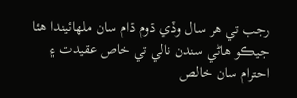رجب تي ھر سال وڏي ڌوم ڌام سان ملھائيندا ھئا جيڪو ھاڻي سندن نالي تي خاص عقيدت ۽ احترام سان خالص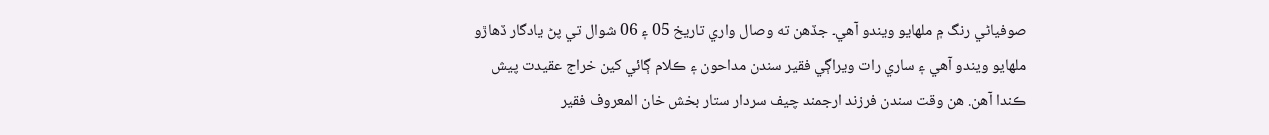صوفياڻي رنگ ۾ ملهايو ويندو آھي۔ جڏھن ته وصال واري تاريخ 05 ۽ 06 شوال تي پڻ يادگار ڏھاڙو ملھايو ويندو آھي ۽ ساري رات ويراڳي فقير سندن مداحون ۽ ڪلام ڳائي کين خراج عقيدت پيش ڪندا آھن. ھن وقت سندن فرزند ارجمند چيف سردار ستار بخش خان المعروف فقير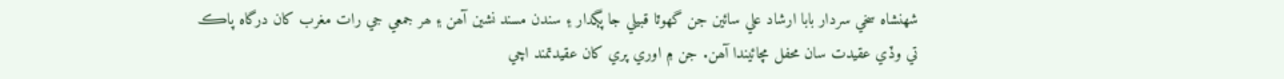شھنشاه سخي سردار بابا ارشاد علي سائين جن گھوٽا قبيلي جا پڳدار ۽ سندن مسند نشين آھن ۽ ھر جمعي جي رات مغرب کان درگاه پاڪ تي وڏي عقيدت سان محفل مچائيندا آھن. جن ۾ اوري پري کان عقيدتمند اچي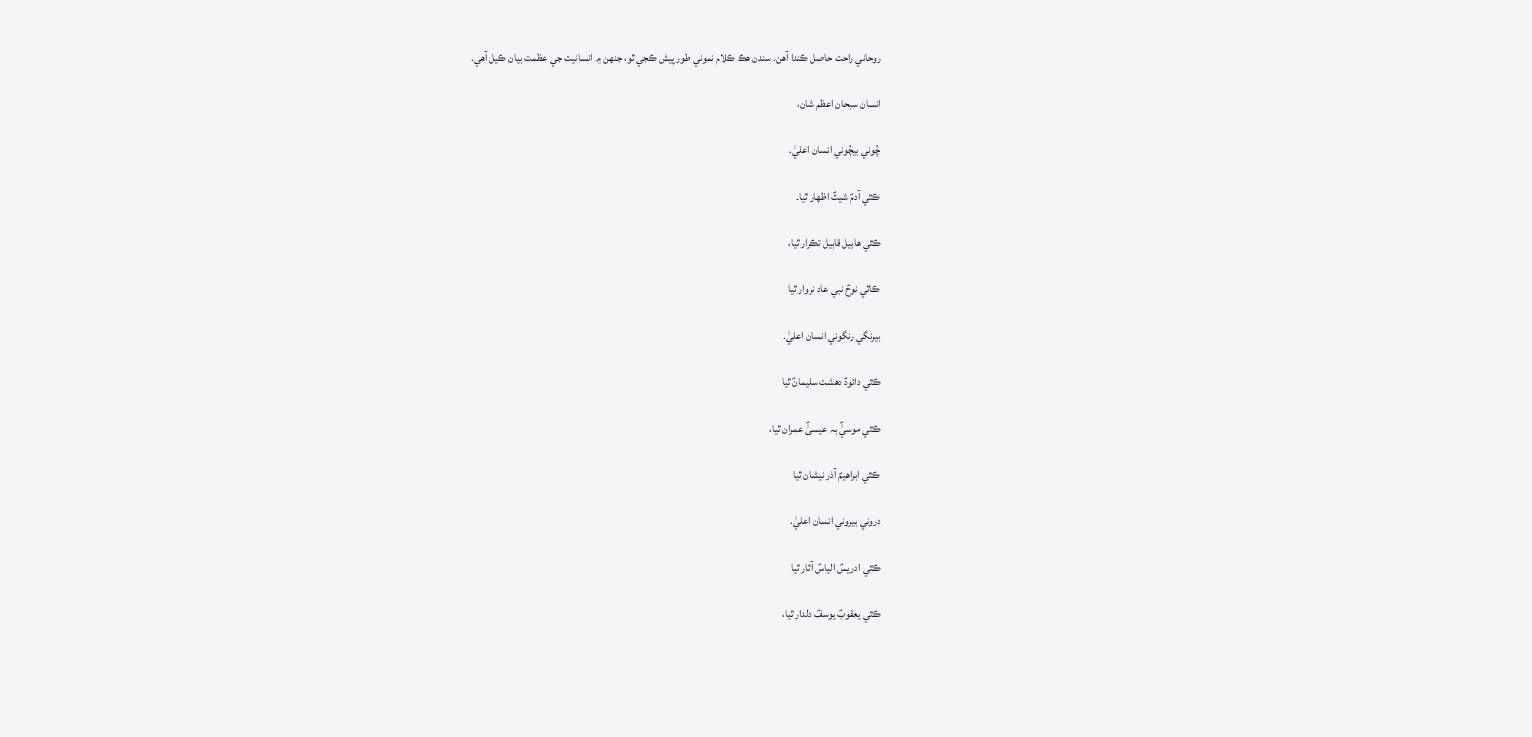روحاني راحت حاصل ڪندا آھن. سندن ھڪ ڪلام نموني طور پيش ڪجي ٿو، جنھن ۾ انسانيت جي عظمت بيان ڪيل آھي.

انسان سبحان اعظم شان،

چُوني بيچُوني انسان اعليٰ.

ڪٿي آدمؑ شيثؑ اظهار ٿيا۔

ڪٿي ھابيل قابيل تڪرار ٿيا،

ڪاٿي نوحؑ نبي عاد نروار ٿيا

بيرنگي رنگوني انسان اعليٰ.

ڪٿي دائودؑ دھشت سليمانؑ ٿيا

ڪٿي موسيٰؑ بہ عیسیٰؑ عمران ٿيا،

ڪٿي ابراھيمؑ آذر نيشان ٿيا

دروني بيروني انسان اعليٰ.

ڪٿي ادريسؑ الياسؑ آثار ٿيا

ڪٿي يعقوبؑ يوسفؑ دلدار ٿيا،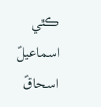ڪٿي اسماعيلؑ اسحاقؑ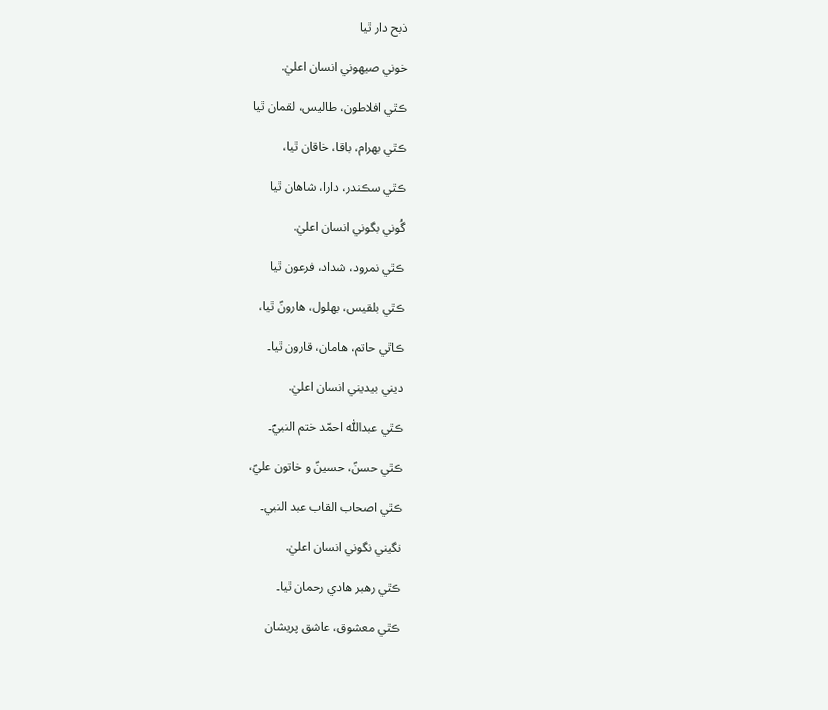ذبح دار ٿيا

خوني صيهوني انسان اعليٰ.

ڪٿي افلاطون، طاليس، لقمان ٿيا

ڪٿي بھرام، باقا، خاقان ٿيا،

ڪٿي سڪندر، دارا، شاھان ٿيا

گُوني بگوني انسان اعليٰ.

ڪٿي نمرود، شداد، فرعون ٿيا

ڪٿي بلقيس، بھلول، ھارونؑ ٿيا،

ڪاٿي حاتم، ھامان، قارون ٿيا۔

ديني بيديني انسان اعليٰ.

ڪٿي عبداللّٰه احمّد ختم النبيؐ۔

ڪٿي حسنؑ، حسينؑ و خاتون عليؑ،

ڪٿي اصحاب القاب عبد النبي۔

نگيني نگوني انسان اعليٰ.

ڪٿي رھبر ھادي رحمان ٿيا۔

ڪٿي معشوق، عاشق پريشان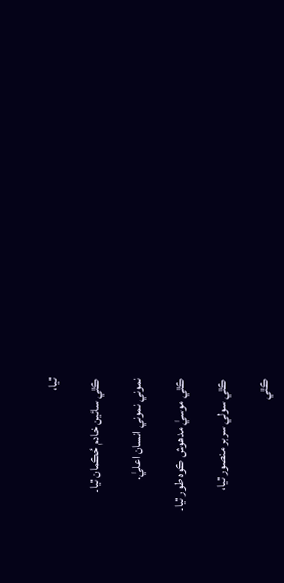ٿيا،

ڪٿي سائين خادم حُڪمان ٿيا۔

نموني نموني انسان اعليٰ.

ڪٿي موسيٰ مدھوش ڪوه طور ٿيا۔

ڪٿي سولي سربر منصور ٿيا،

ڪٿي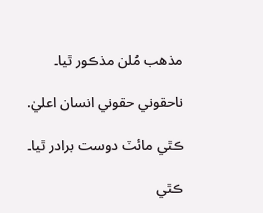مذهب مُلن مذڪور ٿيا۔

ناحقوني حقوني انسان اعليٰ.

ڪٿي مائٽ دوست برادر ٿيا۔

ڪٿي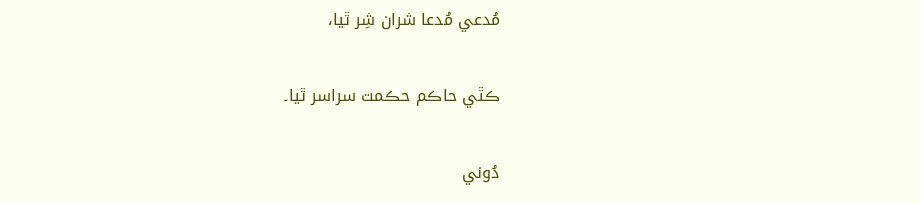مُدعي مُدعا شران شِر ٿيا،

ڪٿي حاڪم حڪمت سراسر ٿيا۔

دُوني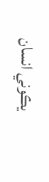يڪوني انسان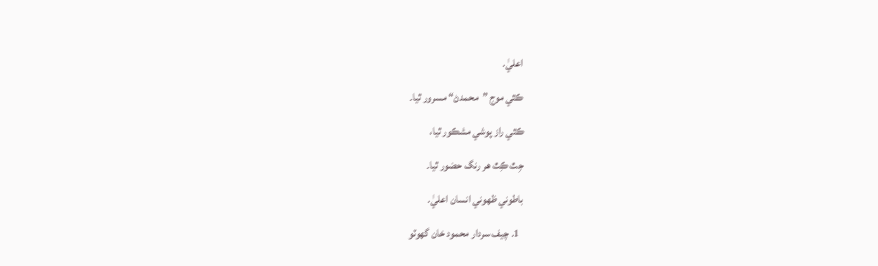اعليٰ.

ڪٿي موج ”محمدڻ“ مسرور ٿيا۔

ڪٿي راز پوشي مشڪور ٿيا،

جِٿ ڪِٿ ھر رنگ حضور ٿيا۔

باطوني ظهوني انسان اعليٰ.

  1. چيف سردار محمود خان گهوٽو